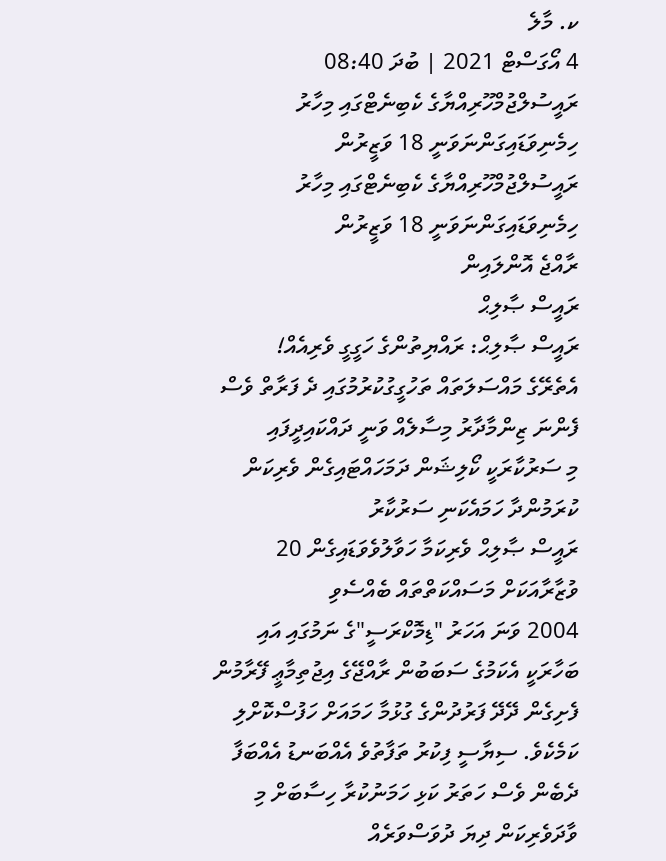ކ. މާލެ
4 އޯގަސްޓް 2021 | ބުދަ 08:40
ރައީސުލްޖުމްހޫރިއްޔާގެ ކެބިނެޓްގައި މިހާރު ހިމެނިވަޑައިގަންނަވަނީ 18 ވަޒީރުން
ރައީސުލްޖުމްހޫރިއްޔާގެ ކެބިނެޓްގައި މިހާރު ހިމެނިވަޑައިގަންނަވަނީ 18 ވަޒީރުން
ރާއްޖެ އޮންލައިން
ރައީސް ޞާލިޙް
ރައީސް ޞާލިޙް: ރައްޔިތުންގެ ހަގީގީ ވެރިއެއް!
އެތެރޭގެ މައްސަލަތައް ތަހުގީގުކުރުމުގައި ދެ ފަރާތް ވެސް ފެންނަ ޒިންމާދާރު މިސާލެއް ވަނީ ދައްކައިދީފައި
މި ސަރުކާރަކީ ކޯލިޝަން ދަމަހައްޓައިގެން ވެރިކަން ކުރަމުންދާ ހަމައެކަނި ސަރުކާރު
ރައީސް ޞާލިޙް ވެރިކަމާ ހަވާލުވެވަޑައިގެން 20 ވުޒާރާއަކަށް މަސައްކަތްތައް ބެއްސެވި
2004 ވަނަ އަހަރު "ޑިމޮކްރަސީ"ގެ ނަމުގައި އައި ބަހާރަކީ އެކަމުގެ ސަބަބުން ރާއްޖޭގެ އިޖުތިމާޢީ ފޭރާމުން ފެށިގެން ދޭދޭ ފަރުދުންގެ ގުޅުމާ ހަމައަށް ހަފުސްކޮށްލި ކަމެކެވެ. ސިޔާސީ ފިކުރު ތަފާތުވެ އެއްބަނޑު އެއްބަފާ ދެބެން ވެސް ހަތަރު ކަޅި ހަމަނުކުރާ ހިސާބަށް މި ވާދަވެރިކަން ދިޔަ ދުވަސްވަރެއް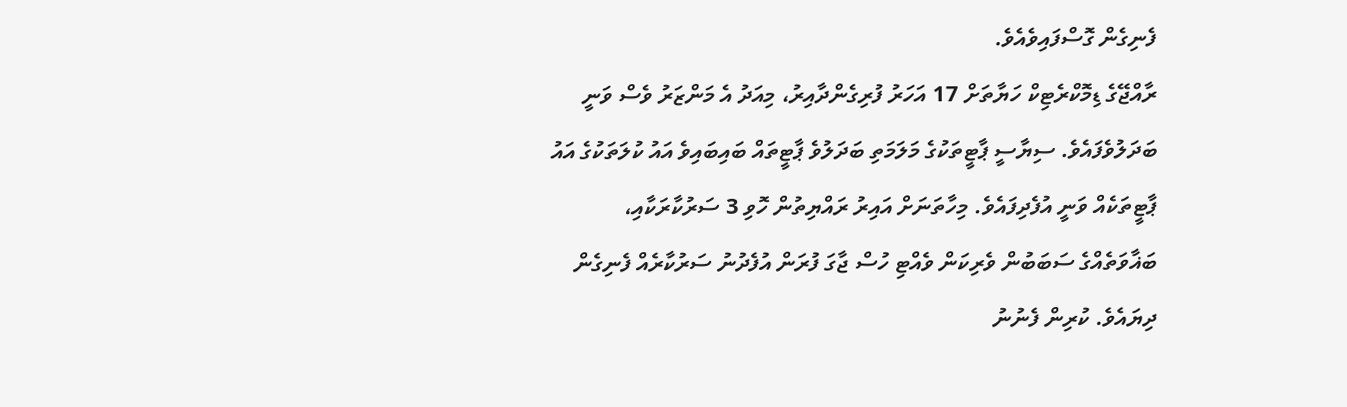ފެނިގެން ގޮސްފައިވެއެވެ.
ރާއްޖޭގެ ޑިމޮކްރެޓިކް ހަޔާތަށް 17 އަހަރު ފުރިގެންދާއިރު، މިއަދު އެ މަންޒަރު ވެސް ވަނީ ބަދަލުވެފައެވެ. ސިޔާސީ ޕާޓީތަކުގެ މަލަމަތި ބަދަލުވެ ޕާޓީތައް ބައިބައިވެ އައު ކުލަތަކުގެ އައު ޕާޓީތަކެއް ވަނީ އުފެދިފައެވެ. މިހާތަނަށް އައިރު ރައްޔިތުން ހޮވި 3 ސަރުކާރަކާއި، ބަޣާވަތެއްގެ ސަބަބުން ވެރިކަން ވެއްޓި ހުސް ޖާގަ ފުރަން އުފެދުނު ސަރުކާރެއް ފެނިގެން ދިޔައެވެ. ކުރިން ފެނުނު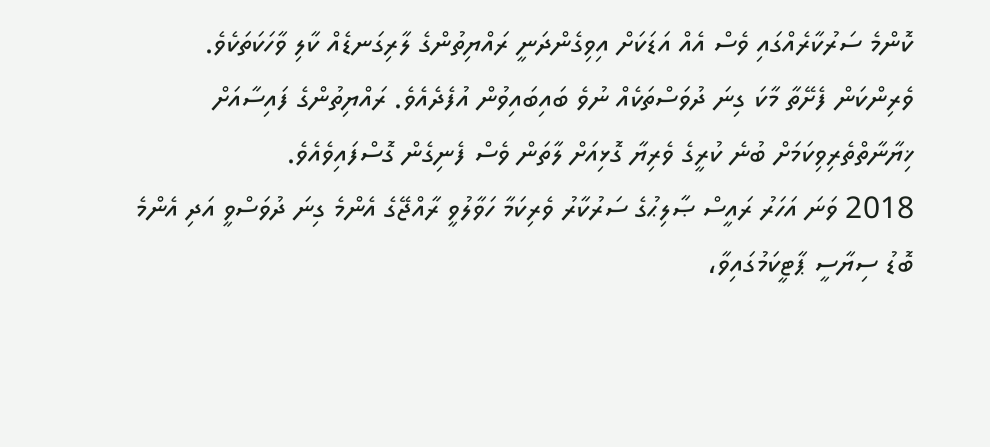ކޮންމެ ސަރުކާރެއްގައި ވެސް އެއް އަޑަކަށް އިވިގެންދަނީ ރައްޔިތުންގެ ލާރިގަނޑެއް ކާލި ވާހަކަތަކެވެ. ވެރިންކަން ފެށޭތާ މާކަ ގިނަ ދުވަސްތަކެއް ނުވެ ބައިބައިވުން އުފެދެއެވެ. ރައްޔިތުންގެ ފައިސާއަށް ޚިޔާނާތްތެރިވިކަމަށް ބުނެ ކުރީގެ ވެރިޔާ ގޮޅިއަށް ލާތަން ވެސް ފެނިގެން ގޮސްފައިވެއެވެ.
2018 ވަނަ އަހަރު ރައީސް ޞާލިޙުގެ ސަރުކާރު ވެރިކަމާ ހަވާލުވީ ރާއްޖޭގެ އެންމެ ގިނަ ދުވަސްވީ އަދި އެންމެ ބޮޑު ސިޔާސީ ޕާޓީކަމުގައިވާ،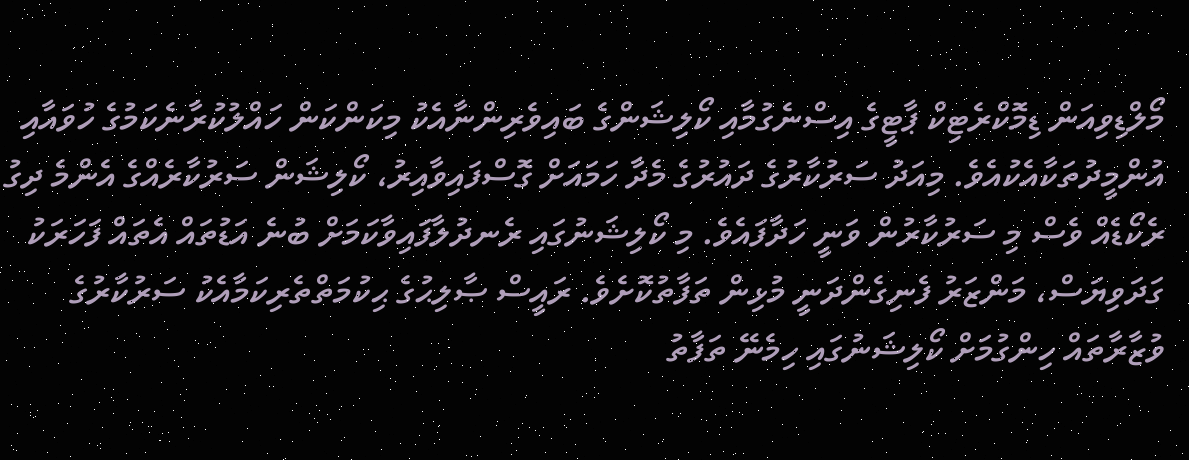މޯލްޑިވިއަން ޑިމޮކްރެޓިކް ޕާޓީގެ އިސްނެގުމާއި ކޯލިޝަންގެ ބައިވެރިންނާއެކު މިކަންކަން ހައްލުކުރާނެކަމުގެ ހުވައާއި އުންމީދުތަކާއެކުއެވެ. މިއަދު ސަރުކާރުގެ ދައުރުގެ މެދާ ހަމައަށް ގޮސްފައިވާއިރު، ކޯލިޝަން ސަރުކާރެއްގެ އެންމެ ދިގު ރެކޯޑެއް ވެސް މި ސަރުކާރުން ވަނީ ހަދާފައެވެ. މި ކޯލިޝަނުގައި ރެނދުލާފައިވާކަމަށް ބުނެ އަޑުތައް އެތައް ފަހަރަކު ގަދަވިޔަސް، މަންޒަރު ފެނިގެންދަނީ މުޅިން ތަފާތުކޮށެވެ. ރައީސް ޞާލިޙުގެ ޙިކުމަތްތެރިކަމާއެކު ސަރުކާރުގެ ވުޒާރާތައް ހިންގުމަށް ކޯލިޝަނުގައި ހިމެނޭ ތަފާތު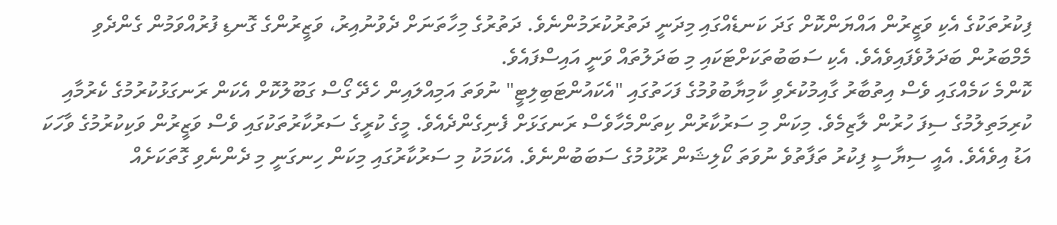ފިކުރުތަކުގެ އެކި ވަޒީރުން އައްޔަންކޮށް ގަދަ ކަނޑެއްގައި މިދަނީ ދަތުރުކުރަމުންނެވެ. ދަތުރުގެ މިހާތަނަށް ދެވުނުއިރު، ވަޒީރުންގެ ގޮނޑި ފުރުއްވަމުން ގެންދެވި މެމްބަރުން ބަދަލުވެފައިވެއެވެ. އެކި ސަބަބުތަކަށްޓަކައި މި ބަދަލުތައް ވަނީ އައިސްފައެވެ.
ކޮންމެ ކަމެއްގައި ވެސް އިތުބާރު ގާއިމުކުރެވި ކާމިޔާބުވުމުގެ ފަހަތުގައި "އެކައުންޓަބިލިޓީ" ނުވަތަ އަމިއްލައިން ހެދޭ ގޯސް ގަބޫލުކޮށް އެކަން ރަނގަޅުކުރުމުގެ ކެރުމާއި ކުރިމަތިލުމުގެ ސިފަ ހުރުން ލާޒިމެވެ. މިކަން މި ސަރުކާރުން ކިތަންމެހާވެސް ރަނގަޅަށް ފެނިގެންދެއެވެ. މީގެ ކުރީގެ ސަރުކާރުތަކުގައި ވެސް ވަޒީރުން ވަކިކުރުމުގެ ވާހަކަ އަޑު އިވެއެވެ. އެއީ ސިޔާސީ ފިކުރު ތަފާތުވެ ނުވަތަ ކޯލިޝަން ރޫޅުމުގެ ސަބަބުންނެވެ. އެކަމަކު މި ސަރުކާރުގައި މިކަން ހިނގަނީ މި ދެންނެވި ގޮތަކަށެއް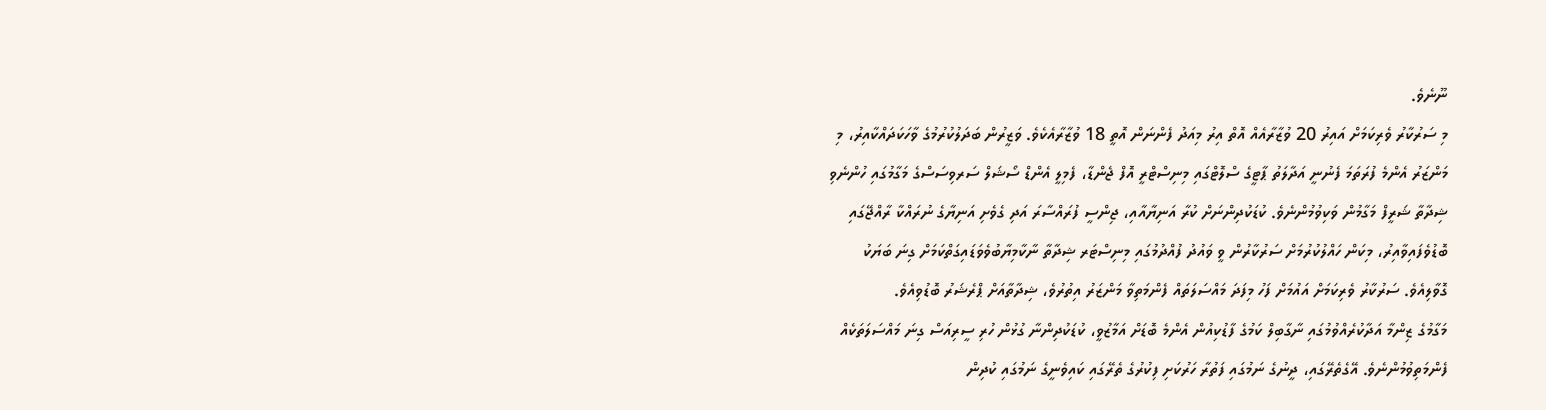ނޫނެވެ.
މި ސަރުކާރު ވެރިކަމަށް އައިރު 20 ވުޒާރާއެއް އޮތް އިރު މިއަދު ފެންނަން އޮތީ 18 ވުޒާރާއެކެވެ. ވަޒީރުން ބަދަލުކުރުމުގެ ވާހަކަދައްކާއިރު، މި މަންޒަރު އެންމެ ފުރަތަމަ ފެނުނީ އަދާލަތު ޕާޓީގެ ސްލޮޓްގައި މިނިސްޓްރީ އޮފް ޖެންޑާ، ފެމިލީ އެންޑް ސޯޝަލް ސަރވިސަސްގެ މަގާމުގައި ހުންނެވި ޝިދާތާ ޝަރީފް މަގާމުން ވަކިވުމުންނެވެ. ކުޑަކުދިންނަށް ކުރާ އަނިޔާއާއި، ޖިންސީ ފުރައްސާރަ އަދި ގެވެށި އަނިޔާގެ ނުރައްކާ ރާއްޖޭގައި ބޮޑުވެފައިވާއިރު، މިކަން ހައްލުކުރުމަށް ސަރުކާރުން ވީ ވައުދު ފުއްދުމުގައި މިނިސްޓަރ ޝިދާތާ ނާކާމިޔާބުވެވަޑައިގަތްކަމަށް ގިނަ ބަޔަކު ގޮވާލިއެވެ. ސަރުކާރު ވެރިކަމަށް އައުމަށް ފަހު މިފަދަ މައްސަލަތައް ފެންމަތިވާ މަންޒަރު އިތުރުވެ، ޝިދާތާއަށް ޕްރެޝަރު ބޮޑުވިއެވެ.
މަގާމުގެ ޒިންމާ އަދާކުރެއްވުމުގައި ނާގާބިލް ކަމުގެ ފާޑުކިއުން އެންމެ ބޮޑަށް އަމާޒުވީ، ކުޑަކުދިންނާ ގުޅުން ހުރި ސީރިއަސް ގިނަ މައްސަލަތަކެއް ފެންމަތިވުމުންނެވެ. އޭގެތެރޭގައި، ދީނުގެ ނަމުގައި ފަތުރާ ހަރުކަށި ފިކުރުގެ ތެރޭގައި ކައިވެނީގެ ނަމުގައި ކުދިން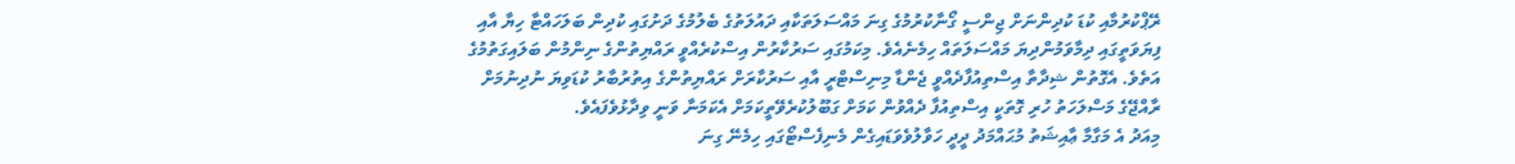ރޭޕްކުރުމާއި ކުޑަ ކުދިންނަށް ޖިންސީ ގޯނާކުރުމުގެ ގިނަ މައްސަލަތަކާއި ދައުލަތުގެ ބެލުމުގެ ދަށުގައި ކުދިން ބަލަހައްޓާ ހިޔާ އާއި ފިޔަވަތީގައި ދިމާވަމުންދިޔަ މައްސަލަތައް ހިމެނެއެވެ. މިކަމުގައި ސަރުކާރުން އިސްކުރެއްވީ ރައްޔިތުންގެ ނިންމުން ބަލައިގަތުމުގެ އަތެވެ. އެގޮތުން ޝިދާތާ އިސްތިއުފާދެއްވީ ޖެންޑާ މިނިސްޓްރީ އާއި ސަރުކާރަށް ރައްޔިތުންގެ އިތުރުބާރު ކުޑަވިޔަ ނުދިނުމަށް ރާއްޖޭގެ މަސްލަހަތު ހުރި ގޮތަކީ އިސްތިއުފާ ދެއްވުން ކަމަށް ގަބޫލުކުރެވޭތީކަމަށް އެކަމަނާ ވަނީ ވިދާޅުވެފައެވެ.
މިއަދު އެ މަގާމާ ޢާއިޝަތު މުޙައްމަދު ދީދީ ހަވާލުވެވަޑައިގެން މެނިފެސްޓޯގައި ހިމެނޭ ގިނަ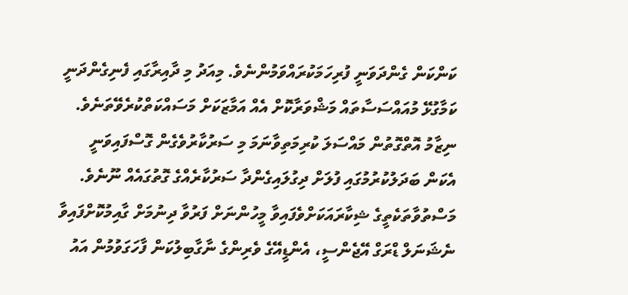ކަންކަން ގެންދަވަނީ ފުރިހަމަކުރައްވަމުންނެވެ. މިއަދު މި ދާއިރާގައި ފެނިގެންދަނީ ކަމާގުޅޭ މުއައްސަސާތައް މަޝްވަރާކޮށް އެއް އަމާޒަކަށް މަސައްކަތްކުރެވޭތަނެވެ. ނިޒާމު އޮތްގޮތުން މައްސަލަ ކުރިމަތިވާނަމަ މި ސަރުކާރުވެގެން ގޮސްފައިވަނީ އެކަން ބަދަލުކުރުމުގައި ފުލަށް ދިގުލައިގެންދާ ސަރުކާރެއްގެ ގޮތުގައެއް ނޫނެވެ. މަސްތުވާތަކެތީގެ ޝިކާރައަކަށްވެފައިވާ މީހުންނަށް ފަރުވާ ދިނުމަށް ގާއިމުކޮށްފައިވާ ނެޝަނަލް ޑްރަގް އޭޖެންސީ، އެންޑީއޭގެ ވެރިންގެ ނާގާބިލުކަން ފާހަގަވުމުން އައު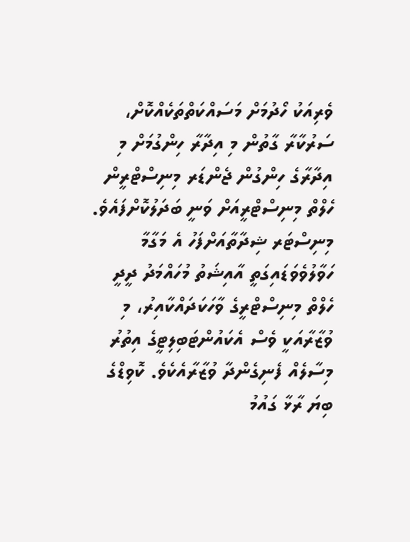ވެރިއަކު ހޯދުމަށް މަސައްކަތްތަކެއްކޮށް، ސަރުކާރާ ގާތުން މި އިދާރާ ހިންގުމަށް މި އިދާރާގެ ހިންގުން ޖެންޑަރ މިނިސްޓްރީން ހެލްތް މިނިސްޓްރީއަށް ވަނީ ބަދަލުކޮށްފައެވެ.
މިނިސްޓަރ ޝިދާތާއަށްފަހު އެ މަގާމާ ހަވާލުވެވަޑައިގަތީ އާއިޝަތު މުހައްމަދު ދީދީ
ހެލްތް މިނިސްޓްރީގެ ވާހަކަދައްކާއިރު، މި ވުޒާރާއަކީ ވެސް އެކައުންޓަބިލިޓީގެ އިތުރު މިސާލެއް ފެނިގެންދާ ވުޒާރާއެކެވެ. ކޮވިޑްގެ ބިޔަ ރާޅާ ގައުމު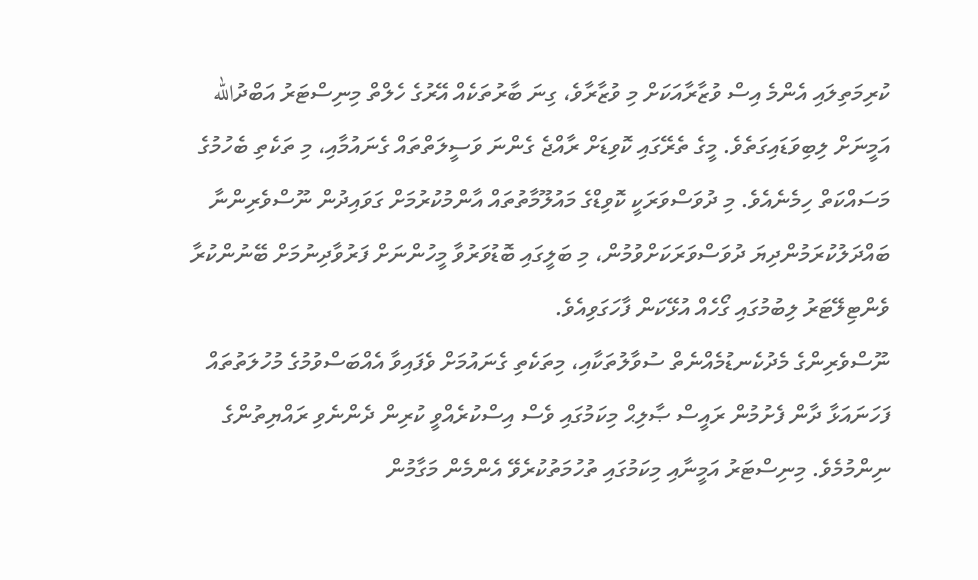ކުރިމަތިލައި އެންމެ އިސް ވުޒާރާއަކަށް މި ވުޒާރާވެ، ގިނަ ބާރުތަކެއް އޭރުގެ ހެލްތް މިނިސްޓަރު އަބްދުالله އަމީނަށް ލިބިވަޑައިގަތެވެ. މީގެ ތެރޭގައި ކޮވިޑަށް ރާއްޖެ ގެންނަ ވަސީލަތްތައް ގެނައުމާއި، މި ތަކެތި ބެހުމުގެ މަސައްކަތް ހިމެނެއެވެ. މި ދުވަސްވަރަކީ ކޮވިޑްގެ މައުލޫމާތުތައް އާންމުކުރުމަށް ގަވައިދުން ނޫސްވެރިންނާ ބައްދަލުކުރަމުންދިޔަ ދުވަސްވަރަކަށްވުމުން، މި ބަލީގައި ބޮޑުވަރުވާ މީހުންނަށް ފަރުވާދިނުމަށް ބޭނުންކުރާ ވެންޓިލޭޓަރު ލިބުމުގައި ގޯހެއް އުޅޭކަން ފާހަގަވިއެވެ.
ނޫސްވެރިންގެ މެދުކެނޑުމެއްނެތް ސުވާލުތަކާއި، މިތަކެތި ގެނައުމަށް ވެފައިވާ އެއްބަސްވުމުގެ މުހުލަތުތައް ފަހަނައަޅާ ދާން ފެށުމުން ރައީސް ޞާލިޙް މިކަމުގައި ވެސް އިސްކުރެއްވީ ކުރިން ދެންނެވި ރައްޔިތުންގެ ނިންމުމެވެ. މިނިސްޓަރު އަމީނާއި މިކަމުގައި ތުހުމަތުކުރެވޭ އެންމެން މަގާމުން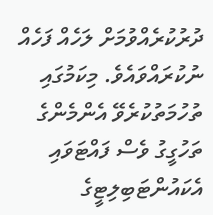ދުރުކުރެއްވުމަށް ލަހެއް ފަހެއް ނުކުރައްވައެވެ. މިކަމުގައި ތުހުމަތުކުރެވޭ އެންމެންގެ ތަހުގީގު ވެސް ފައްޓަވައި އެކައުންޓަބިލިޓީގެ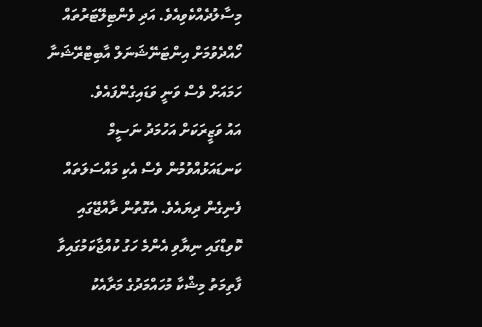މިސާލުދެއްކެވިއެވެ. އަދި ވެންޓިލޭޓަރުތައް ހޯއްދެވުމަށް އިންޓަނޭޝަނަލް އާބިޓްރޭޝަނާ ހަމައަށް ވެސް ވަނީ ވަޑައިގެންފައެވެ.
އައު ވަޒީރަކަށް އަހުމަދު ނަސީމް ކަނޑައަޅުއްވުމުން ވެސް އެކި މައްސަލަތައް ފެނިގެން ދިޔައެވެ. އެގޮތުން ރާއްޖޭގައި ކޮވިޑްގައި ނިޔާވި އެންމެ ހަގު ކުއްޖާކަމުގައިވާ ފާތިމަތު މިޝްކާ މުހައްމަދުގެ މަރާއެކު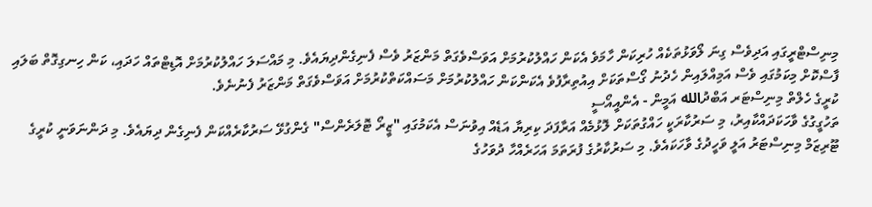މިނިސްޓްރީގައި އަދިވެސް ގިނަ ލޯވަޅުތަކެއް ހުރިކަން ހާމަވެ އެކަން ހައްލުކުރުމަށް އަވަސްވެގަތް މަންޒަރު ވެސް ފެނިގެންދިޔައެވެ. މި މައްސަލަ ހައްލުކުރުމަށް އޮޑިޓްތައް ހަދައި، ކަން ހިނގިގޮތް ބަލައި ފާސްކޮށް މިކަމުގައި ވެސް އަމިއްލައިން ހެދުނު ގޯސްތަކަށް އިއުތިރާފުވެ އެކަންކަން ހައްލުކުރުމަށް މަސައްކަތްކުރުމަށް އަވަސްވެގަތް މަންޒަރު ފެނުނެވެ.
ކުރީގެ ހެލްތް މިނިސްޓަރ އަބްދުالله އަމީން - އެންއީއޯސީ
ތަހުގީގުގެ ވާހަކަދައްކާއިރު، މި ސަރުކާރަކީ ހައްގުތަކަށް ލޮޅުމެއް އަރާފަދަ ކިރިޔާ އަޑެއް އިވުނަސް އެކަމުގައި "ޒީރޯ ޓޮލަރެންސް" ގެންގުޅޭ ސަރުކާރެއްކަން ފެނިގެން ދިޔައެވެ. މި ދަންނަވަނީ ކުރީގެ ޓޫރިޒަމް މިނިސްޓަރު އަލީ ވަހީދުގެ ވާހަކައެވެ. މި ސަރުކާރުގެ ފުރަތަމަ އަހަރެއްހާ ދުވަހުގެ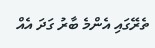ތެރޭގައި އެންމެ ބާރު ގަދަ އެއް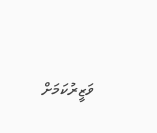ވަޒީރުކަމަށް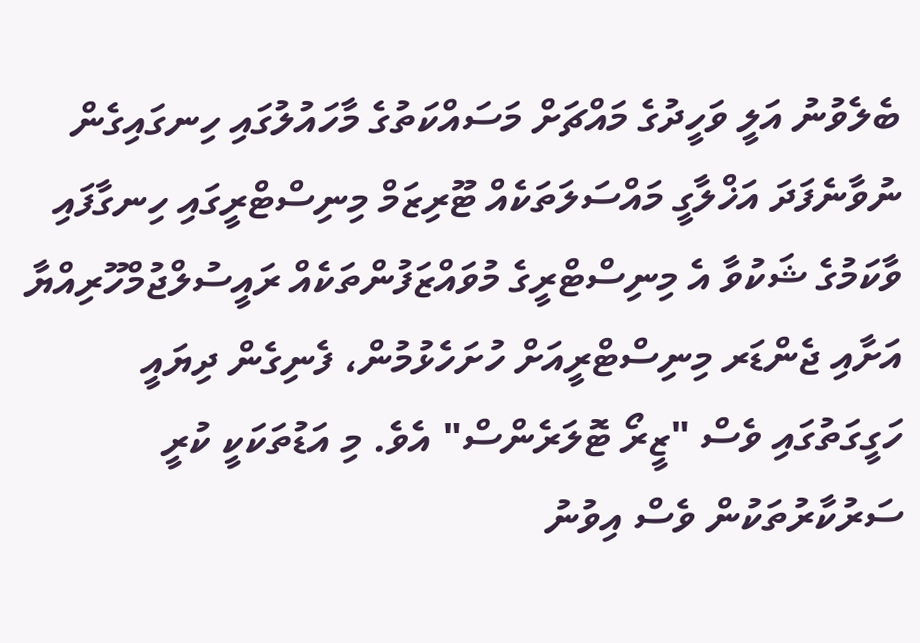ބެލެވުނު އަލީ ވަހީދުގެ މައްޗަށް މަސައްކަތުގެ މާހައުލުގައި ހިނގައިގެން ނުވާނެފަދަ އަޚްލާގީ މައްސަލަތަކެއް ޓޫރިޒަމް މިނިސްޓްރީގައި ހިނގާފައި ވާކަމުގެ ޝަކުވާ އެ މިނިސްޓްރީގެ މުވައްޒަފުންތަކެއް ރައީސުލްޖުމްހޫރިއްޔާ އަށާއި ޖެންޑަރ މިނިސްޓްރީއަށް ހުށަހެޅުމުން، ފެނިގެން ދިޔައީ ހަގީގަތުގައި ވެސް "ޒީރޯ ޓޮލަރެންސް" އެވެ. މި އަޑުތަކަކީ ކުރީ ސަރުކާރުތަކުން ވެސް އިވުނު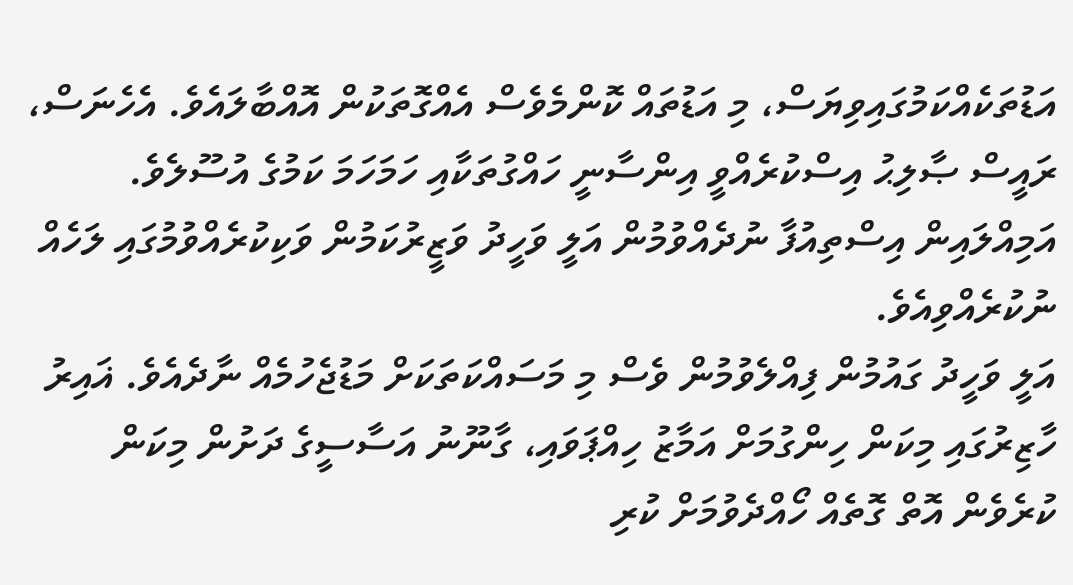އަޑުތަކެއްކަމުގައިވިޔަސް، މި އަޑުތައް ކޮންމެވެސް އެއްގޮތަކުން އޮއްބާލައެވެ. އެހެނަސް، ރައީސް ޞާލިޙު އިސްކުރެއްވީ އިންސާނީ ހައްގުތަކާއި ހަމަހަމަ ކަމުގެ އުސޫލެވެ. އަމިއްލައިން އިސްތިއުފާ ނުދެއްވުމުން އަލީ ވަހީދު ވަޒީރުކަމުން ވަކިކުރެއްވުމުގައި ލަހެއް ނުކުރެއްވިއެވެ.
އަލީ ވަހީދު ގައުމުން ފިއްލެވުމުން ވެސް މި މަސައްކަތަކަށް މަޑުޖެހުމެއް ނާދެއެވެ. ޣައިރު ހާޒިރުގައި މިކަން ހިންގުމަށް އަމާޒު ހިއްޕަވައި، ގާނޫނު އަސާސީގެ ދަށުން މިކަން ކުރެވެން އޮތް ގޮތެއް ހޯއްދެވުމަށް ކުރި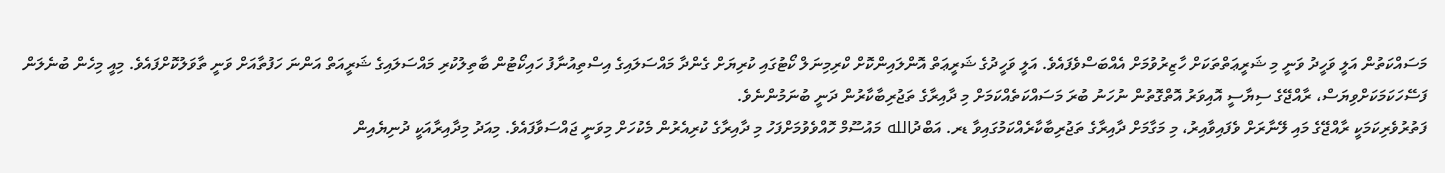މަސައްކަތުން އަލީ ވަހީދު ވަނީ މި ޝަރީޢަތްތަކަށް ހާޒިރުވުމަށް އެއްބަސްވެފައެވެ. އަލީ ވަހީދުގެ ޝަރީޢަތް އޮންލައިންކޮށް ކްރިމިނަލް ކޯޓުގައި ކުރިޔަށް ގެންދާ މައްސަލައިގެ އިސްތިއުނާފު ހައިކޯޓުން ބާތިލުކުރި މައްސަލައިގެ ޝަރީއަތް އަންނަ ހަފުތާއަށް ވަނީ ތާވަލުކޮށްފައެވެ. މިއީ މިހެން ބުނެލަން ފަސޭހަކަމަކަށްވިޔަސް، ރާއްޖޭގެ ސިޔާސީ އޮއިވަރު އޮތްގޮތުން ނުހަނު ބުރަ މަސައްކަތެއްކަމަށް މި ދާއިރާގެ ތަޖުރިބާކާރުން ދަނީ ބުނަމުންނެވެ.
ފަތުރުވެރިކަމަކީ ރާއްޖޭގެ މައި ލޭނާރަށް ވެފައިވާއިރު، މި މަގާމަށް ދާއިރާގެ ތަޖުރިބާކާރެއްކަމުގައިވާ ޑރ. އަބްދުالله މައުސޫމް ހޮއްވެވުމަށްފަހު މި ދާއިރާގެ ކުރިއެރުން މެކުހަށް މިވަނީ ޖައްސަވާފައެވެ. މިއަދު މިދާއިރާއަކީ ދުނިޔެއިން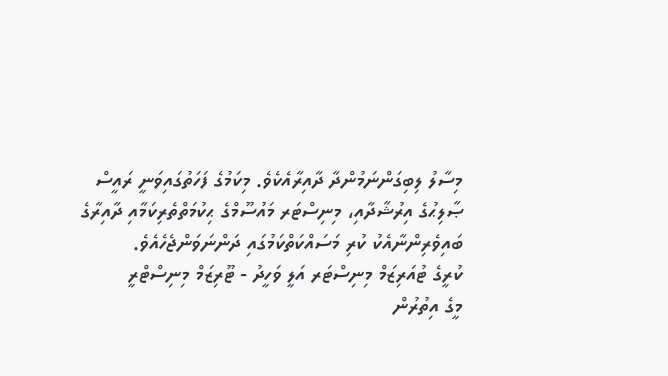މިސާލު ލިބިގަންނަމުންދާ ދާއިރާއެކެވެ. މިކަމުގެ ފަހަތުގައިވަނީ ރައީސް ޞާލިޙުގެ އިރުޝާދާއި، މިނިސްޓަރ މައުސޫމްގެ ޙިކުމަތްތެރިކަމާއި ދާއިރާގެ ބައިވެރިންނާއެކު ކުރި މަސައްކަތްކަމުގައި ދަންނަވަންޖެހެއެވެ.
ކުރީގެ ޓުއަރިޒަމް މިނިސްޓަރ އަލީ ވަހީދު - ޓޫރިޒަމް މިނިސްޓްރީ
މީގެ އިތުރުން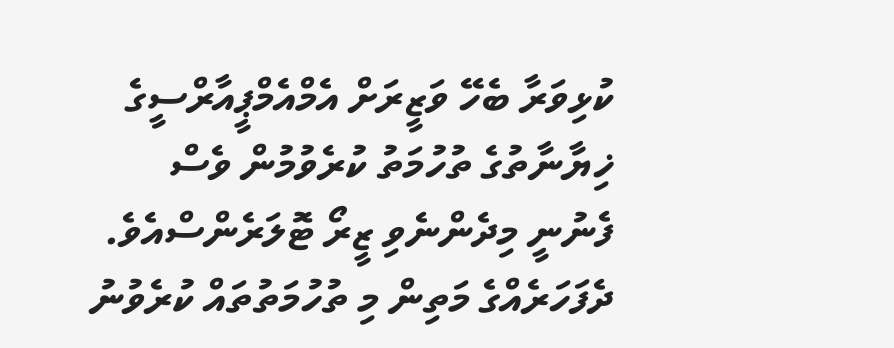ކުޅިވަރާ ބެހޭ ވަޒީރަށް އެމްއެމްޕީއާރްސީގެ ޚިޔާނާތުގެ ތުހުމަތު ކުރެވުމުން ވެސް ފެނުނީ މިދެންނެވި ޒީރޯ ޓޮލަރެންސްއެވެ. ދެފަހަރެއްގެ މަތިން މި ތުހުމަތުތައް ކުރެވުނު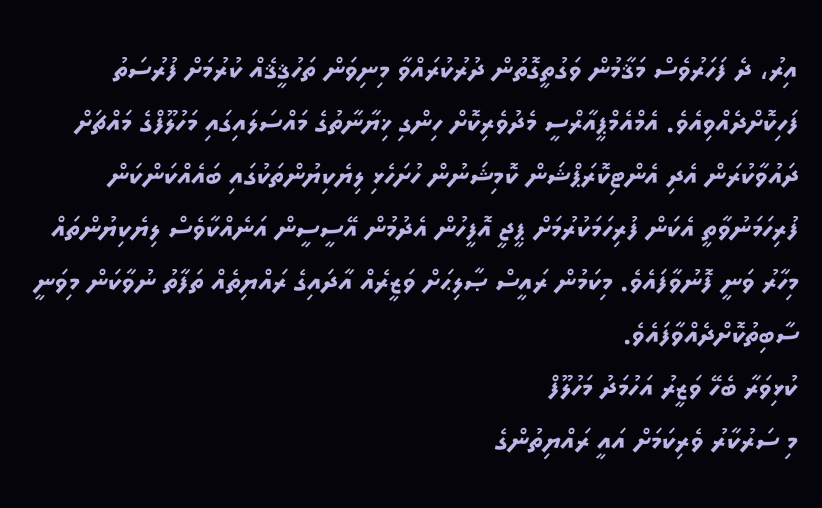އިރު، ދެ ފަހަރުވެސް މަޤާމުން ވަގުތީގޮތުން ދުރުކުރައްވާ މިނިވަން ތަހުޤީޤެއް ކުރުމަށް ފުރުސަތު ފަހިކޮށްދެއްވިއެވެ. އެމްއެމްޕީއާރްސީ މެދުވެރިކޮށް ހިންގި ޚިޔާނާތުގެ މައްސަލައިގައި މަހުލޫފްގެ މައްޗަށް ދައުވާކުރަން އެދި އެންޓިކޮރަޕްޝަން ކޮމިޝަނުން ހުށަހެޅި ލިޔެކިޔުންތަކުގައި ބައެއްކަންކަން ފުރިހަމަނުވާތީ އެކަން ފުރިހަމަކުރުމަށް ޕީޖީ އޮފީހުން އެދުމުން އޭސީސީން އަނެއްކާވެސް ލިޔެކިޔުންތައް މިހާރު ވަނީ ފޮނުވާފައެވެ. މިކަމުން ރައީސް ޞާލިޙަށް ވަޒީރެއް އާދައިގެ ރައްޔިތެއް ތަފާތު ނުވާކަން މިވަނީ ސާބިތުކޮށްދެއްވާފައެވެ.
ކުޅިވަރާ ބެހޭ ވަޒީރު އަހުމަދު މަހުލޫފް
މި ސަރުކާރު ވެރިކަމަށް އައީ ރައްޔިތުންގެ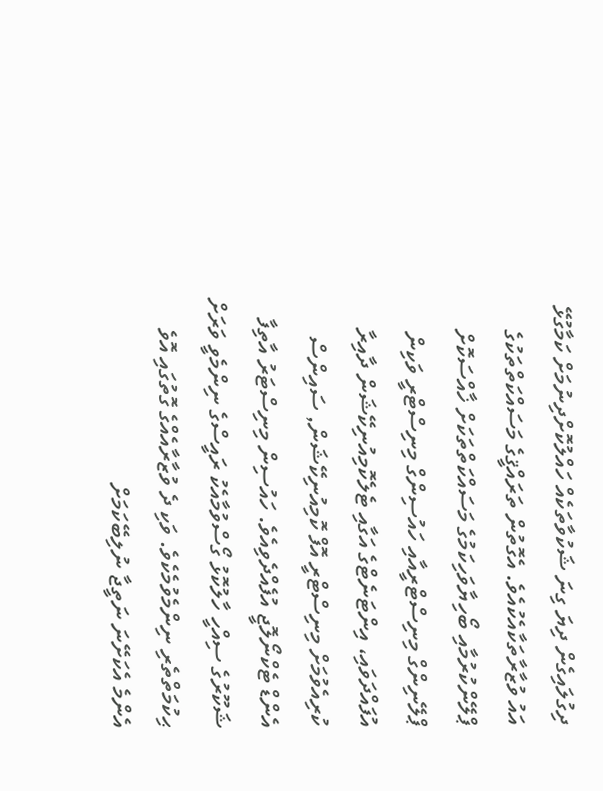ދިގުލައިގެން ދިޔަ ގިނަ ޝަކުވާތަކެއް ހައްލުކޮށްދިނުމަށް ކަމާގުޅޭ އައު ވުޒާރާތަކާއެކުއެވެ. އެގޮތުން ތަރައްޤީގެ މަސައްކަތްތަކުގެ ޕްލޭންކުރުމާއި ބޯހިޔާވަހިކަމުގެ މަސައްކަތްތަކަށް ޚާއްސަކޮށް ޕްލޭނިންގް މިނިސްޓްރީއާއި ހައުސިންގް މިނިސްޓްރީ ވަކިން އުފައްދަވައި، އިންޓަނެޓްގެ އަގާއި ޓެލެކޮމިއުނިކޭޝަން ދާއިރާ ކުރިއެވުމަށް މިނިސްޓްރީ އޮފް ކޮމިއުނިކޭޝަން, ސައިންސް އެންޑް ޓެކްނޯލޮޖީ އުފެއްދެވިއެވެ. ހައުސިން މިނިސްޓަރު އާތިފާ ޝަކޫރުގެ ސިއްހީ ހާލުކޮޅު ގޯސްވުމާއެކު ރައީސްގެ ނިންމެވީ ވަރަށް ޙިކުމަތްތެރި ނިންމެވުމެކެވެ. ވަކި ދެ ވުޒާރާއެއްގެ ގޮތުގައި އޮވެ އެންމެ އެކަށޭނަ ނަތީޖާ ނުލިބޭކަމަށް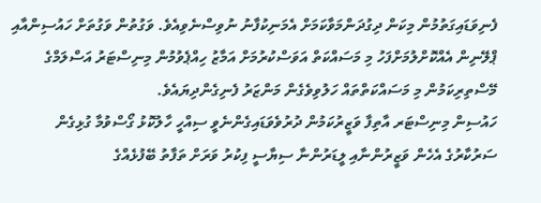ފެނިވަޑައިގަތުމުން މިކަން ދިގުދަންމަވާކަމަށް އެމަނިކުފާނު ނުވިސްނެވިއެވެ. ވަގުތުން ވަގުތަށް ހައުސިންއާއި ޕްލޭނިން އެއްކޮށްލުމަށްފަހު މި މަސައްކަތް އަވަސްކުރުމަށް އަމާޒު ހިއްޕެވުމުން މިނިސްޓަރު އަސްލަމްގެ މޭސްތިރިކަމުން މި މަސައްކަތްތައް ހަލުވިވެގެން މަންޒަރު ފެނިގެންދިޔައެވެ.
ހައުސިން މިނިސްޓަރ އާތިފާ ވަޒީރުކަމުން ދުރުވެވަޑައިގެންނެވީ ސިއްހީ ހާލުކޮޅު ގޯސްވުމާ ގުޅިގެން
ސަރުކާރުގެ އެހެން ވަޒީރުންނާއި ލީޑަރުންނާ ސިޔާސީ ފިކުރު ވަރަށް ތަފާތު ބޭފުޅެއްގެ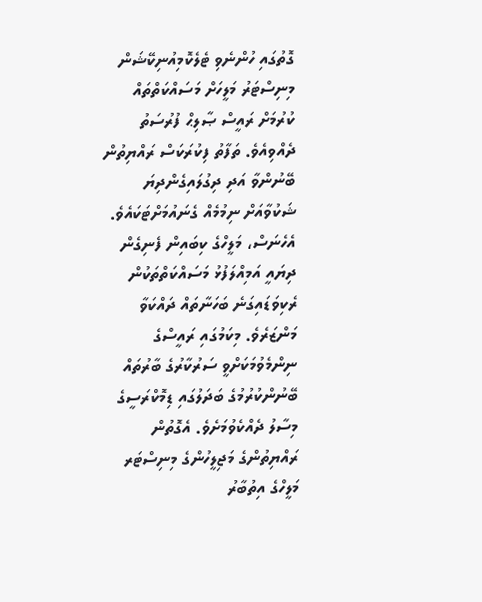ގޮތުގައި ހުންނެވި ޓެލެކޮމިއުނިކޭޝަން މިނިސްޓަރު މަލީހަށް މަސައްކަތްތައް ކުރުމަށް ރައީސް ޞާލިޙް ފުރުސަތު ދެއްވިއެވެ. ތަފާތު ފިކުރަކަސް ރައްޔިތުން ބޭނުންވާ އަދި ދިގުލައިގެންދިޔަ ޝަކުވާއަށް ނިމުމެއް ގެނައުމަށްޓަކައެވެ. އެހެނަސް، މަލީހްގެ ކިބައިން ފެނިގެން ދިޔައީ އަމިއްލަފުޅު މަސައްކަތްތަކުން ރެކިވަޑައިގަނެ ބަހަނާތައް ދައްކަވާ މަންޒަރެވެ. މިކަމުގައި ރައީސްގެ ނިންމެވުމަކަށްވީ ސަރުކާރުގެ ބާރުތައް ބޭނުންކުރުމުގެ ބަދަލުގައި ޑިމޮކްރަސީގެ މިސާލު ދެއްކެވުމަށެވެ. އެގޮތުން ރައްޔިތުންގެ މަޖިލީހުންގެ މިނިސްޓަރ މަލީހްގެ އިތުބާރު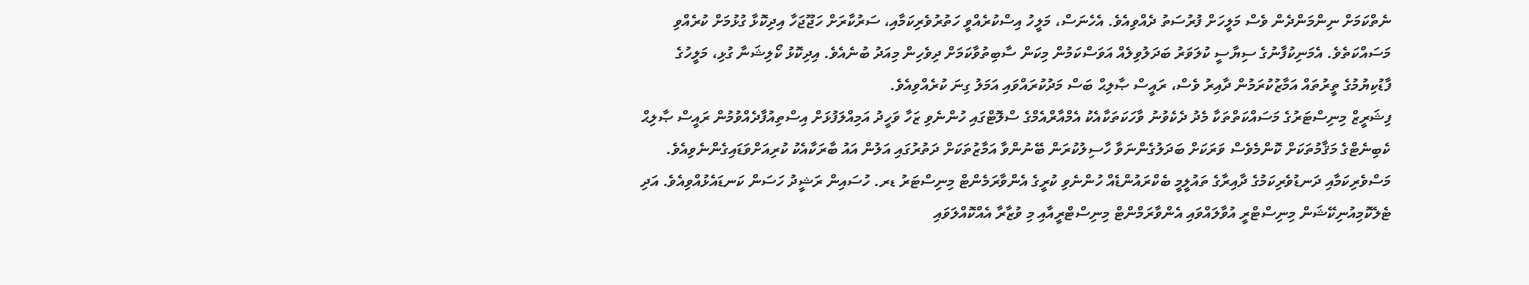ނެތްކަމަށް ނިންމަންދެން ވެސް މަލީހަށް ފުރުސަތު ދެއްވިއެވެ. އެހެނަސް، މަލީހު އިސްކުރެއްވީ ހަތުރުވެރިކަމާއި، ސަރުކާރަށް ހަޖޫޖަހާ އިދިކޮޅާ ގުޅުމަށް ކުރެއްވި މަސައްކަތެވެ. އެމަނިކުފާނުގެ ސިޔާސީ ކުލަވަރު ބަދަލުވިލެއް އަވަސްކަމުން މިކަން ސާބިތުވާކަމަށް ދިވެހިން މިއަދު ބުނެއެވެ. އިދިކޮޅު ކޯލިޝަނާ ގުޅި، މަލީހުގެ ފާޑުކިޔުމުގެ ތީރުތައް އަމާޒުކުރަމުން ދާއިރު ވެސް، ރައީސް ޞާލިޙް ބަސް މަދުކުރައްވައި އަމަލު ގިނަ ކުރެއްވިއެވެ.
ފިޝަރީޒް މިނިސްޓަރުގެ މަސައްކަތްތަކާ މެދު ދެކެވުނު ވާހަކަތަކާއެކު އެމްއާރްއެމްގެ ސްލޮޓްގައި ހުންނެވި ޒަހާ ވަހީދު އަމިއްލަފުޅަށް އިސްތިއުފާދެއްވުމުން ރައީސް ޞާލިޙް ކެބިނެޓްގެ މަޤާމުތަކަށް ކޮންމެވެސް ވަރަކަށް ބަދަލުގެންނަވާ ހާސިލުކުރަން ބޭނުންވާ އަމާޒުތަކަށް ދަތުރުގައި އަލުން އައު ބާރަކާއެކު ކުރިއަށްވަޑައިގެންނެވިއެވެ. މަސްވެރިކަމާއި ދަނޑުވެރިކަމުގެ ދާއިރާގެ ތައުލީމީ ބެކްރައުންޑެއް ހުންނެވި ކުރީގެ އެންވާރަމެންޓް މިނިސްޓަރު ޑރ. ހުސައިން ރަޝީދު ހަސަން ކަނޑައެޅުއްވިއެވެ. އަދި ޓެލެކޮމިއުނިކޭޝަން މިނިސްޓްރީ އުވާލައްވައި އެންވާރަމްންޓް މިނިސްޓްރީއާއި މި ވުޒާރާ އެއްކޮއްލަވައި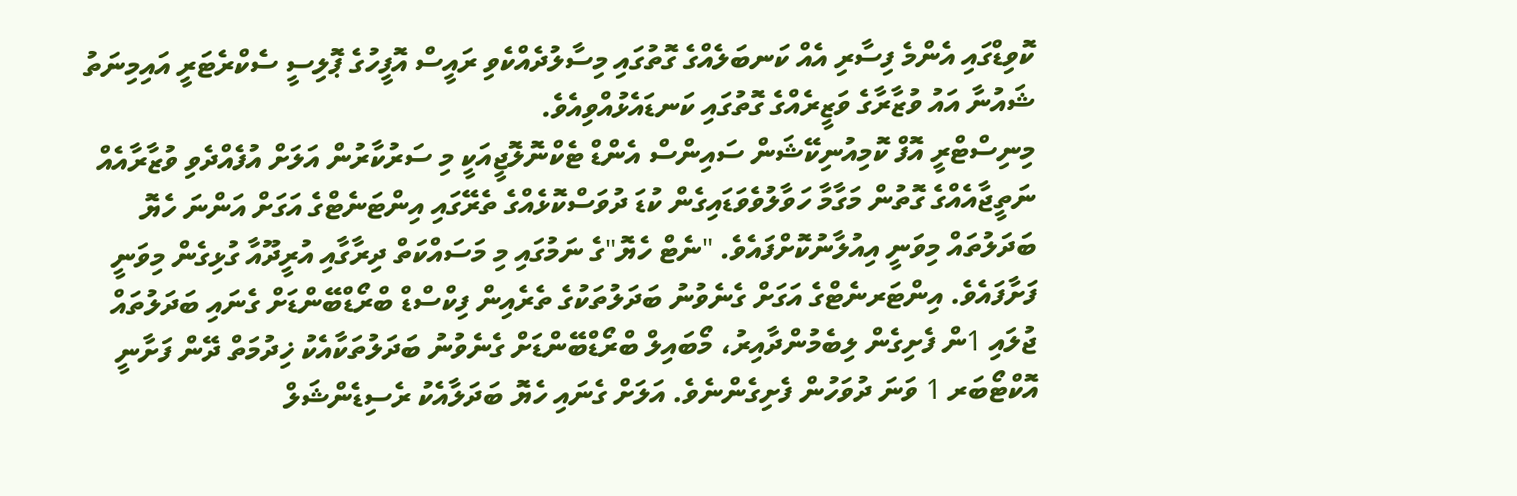ކޮވިޑްގައި އެންމެ ފިސާރި އެއް ކަނބަލެއްގެ ގޮތުގައި މިސާލުދެއްކެވި ރައީސް އޮފީހުގެ ޕޮލިސީ ސެކްރެޓަރީ އައިމިނަތު ޝައުނާ އައު ވުޒާރާގެ ވަޒީރެއްގެ ގޮތުގައި ކަނޑައެޅުއްވިއެވެ.
މިނިސްޓްރީ އޮފް ކޮމިއުނިކޭޝަން ސައިންސް އެންޑް ޓެކްނޮލޮޖީއަކީ މި ސަރުކާރުން އަލަށް އުފެއްދެވި ވުޒާރާއެއް
ނަތީޖާއެއްގެ ގޮތުން މަގާމާ ހަވާލުވެވަޑައިގެން ކުޑަ ދުވަސްކޮޅެއްގެ ތެރޭގައި އިންޓަނެޓްގެ އަގަށް އަންނަ ހެޔޮ ބަދަލުތައް މިވަނީ އިއުލާނުކޮށްފައެވެ. "ނެޓް ހެޔޮ"ގެ ނަމުގައި މި މަސައްކަތް ދިރާގާއި އުރީދޫއާ ގުޅިގެން މިވަނީ ފަށާފައެވެ. އިންޓަރނެޓްގެ އަގަށް ގެނެވުނު ބަދަލުތަކުގެ ތެރެއިން ފިކްސްޑް ބްރޯޑްބޭންޑަށް ގެނައި ބަދަލުތައް ޖުލައި 1ން ފެށިގެން ލިބެމުންދާއިރު، މޯބައިލް ބްރޯޑްބޭންޑަށް ގެނެވުނު ބަދަލުތަކާއެކު ޚިދުމަތް ދޭން ފަށާނީ އޮކްޓޯބަރ 1 ވަނަ ދުވަހުން ފެށިގެންނެވެ. އަލަށް ގެނައި ހެޔޮ ބަދަލާއެކު ރެސިޑެންޝަލް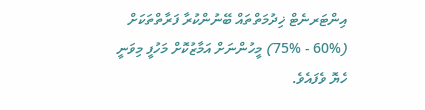އިންޓަރނެޓް ޚިދުމަތްތައް ބޭނުންކުރާ ފަރާތްތަކަށް (%60 - %75) މީހުންނަށް އަމާޒުކޮށް މަހުފީ މިވަނީ ހެޔޮ ވެފައެވެ.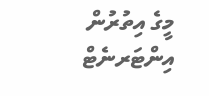މީގެ އިތުރުން އިންޓަރނެޓް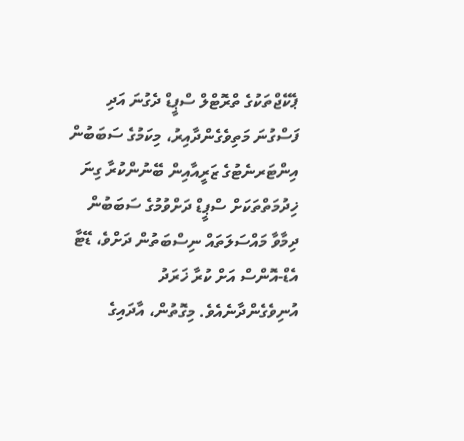ޕެކޭޖްތަކުގެ ތްރޮޓްލް ސްޕީޑް ދެގުނަ އަދި ފަސްގުނަ މަތިވެގެންދާއިރު، މިކަމުގެ ސަބަބުން އިންޓަރނެޓުގެ ޒަރީއާއިން ބޭނުންކުރާ ގިނަ ޚިދުމަތްތަކަށް ސްޕީޑް ދަށްވުމުގެ ސަބަބުން ދިމާވާ މައްސަލަތައް ނިސްބަތުން ދަށްވެ، ޑޭޓާ އެޑް-އޮންސް އަށް ކުރާ ޚަރަދު އުނިވެގެންދާނެއެވެ. މިގޮތުން، އާދައިގެ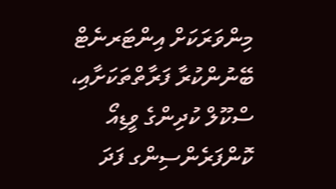މިންވަރަކަށް އިންޓަރނެޓް ބޭނުންކުރާ ފަރާތްތަކަށާއި، ސްކޫލް ކުދިންގެ ވީޑިއޯ ކޮންފަރެންސިންގ ފަދަ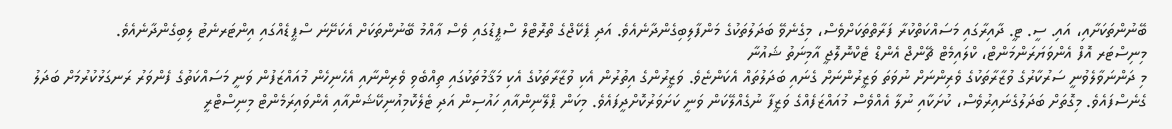ބޭނުންތަކަށާއި، އައި. ސީ. ޓީ. ދާއިރާގައި މަސައްކަތްކުރާ ފަރާތްތަކަށްވެސް، މިގެނެވޭ ބަދަލުތަކުގެ މަންފާލިބިގެންދާނެއެވެ. އަދި ޕެކޭޖްގެ ތްރޮޓްލް ސްޕީޑުގައި ވެސް ޢާއްމު ބޭނުންތަކަށް އެކަށޭނަ ސްޕީޑެއްގައި އިންޓަރނެޓު ލިބިގެންދާނެއެވެ.
މިނިސްޓަރ އޮފް އެންވަޔަރަންމަންޓް، ކްލައިމެޓް ޗޭންޖް އެންޑް ޓެކްނޮލޮޖީ އާމިނަތު ޝައުނާ
މި ދަންނަވާލެވުނީ ސަރުކާރުގެ ވުޒާރާތަކުގެ ވެރިންނަށް ނުވަތަ ވަޒީރުންނަށް ގެނައި ބަދަލުތައް އެކަންޏެވެ. ވަޒީރުންގެ އިތުރުން އެކި ވުޒާރާތަކުގެ އެކި މަޤާމުތަކުގައި ތިއްބެވި ވެރިންނާއި އެހެނިހެން މުއައްޒަފުން ވަނީ މަސައްކަތުގެ ފެންވަރު ރަނގަޅުކުރުމަށް ބަދަލު ގެނެސްފައެވެ. މިގޮތަށް ބަދަލުގެނައިރުވެސް، ކުށަކާއި ނުލާ އެއްވެސް މުއައްޒަފެއްގެ ވަޒީފާ ނުގެއްލޭކަން ވަނީ ކަށަވަރުކޮށްދީފައެވެ. މިކަން ޕްލޭނިންއާއި ހައުސިން އަދި ޓެލެކޮމިއުނިކޭޝަންއާއި އެންވައިރަމެންޓް މިނިސްޓްރީ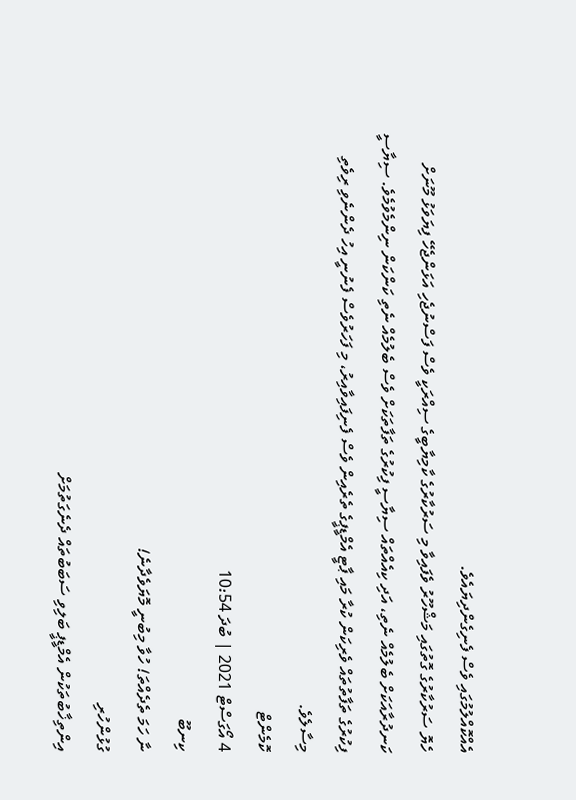އެއްކޮއްލުމުގައި ވެސް ފެނިގެންދިޔައެވެ.
ހެޔޮ ސަރުކާރުގެ ގޮތުގައި މަޝްހޫރު ވެފައިވާ މި ސަރުކާރުގެ ކާމިޔާބީގެ ސިއްރަކީ ވެސް ފަސްނުޖެހި އަޅަންޖެހޭ ފިޔަވަޅު މޫނަށް ކަނދުރާއަކަށް ބެލުމެއް ނެތި، އަދި ކިއެއްތައް ސިޔާސީ ފިކުރުގެ ތަފާތަކަށް ވެސް ބެލުމެއް ނެތި ކަންކަން ނިންމެވުމެވެ. ސިޔާސީ ފިކުރުގެ ތަފާތުތައް ވެރިކަން ކުރާ މައި ޕާޓީ އެމްޑީޕީގެ ތެރެއިން ވެސް ފެނިފައިވާއިރު، މި ފަހަރުވެސް ފެނުނީ އިހު ދެންނެވި ރިވެތި މިސާލެވެ.
ކޮމެންޓް
4 އޯގަސްޓް 2021 | ބުދަ 10:54
ކިނބޫ
ނާ ހަމަ ތެދެއްތަ! ހުވާ މިބުނީ މޮޔަވެދާނެ!
ގުޅުންހުރި
އިންތިޚާބުތަކުން އެމްޑީޕީ ބަލިވި ސަބަބުތައް ދެނެގަތުމަށް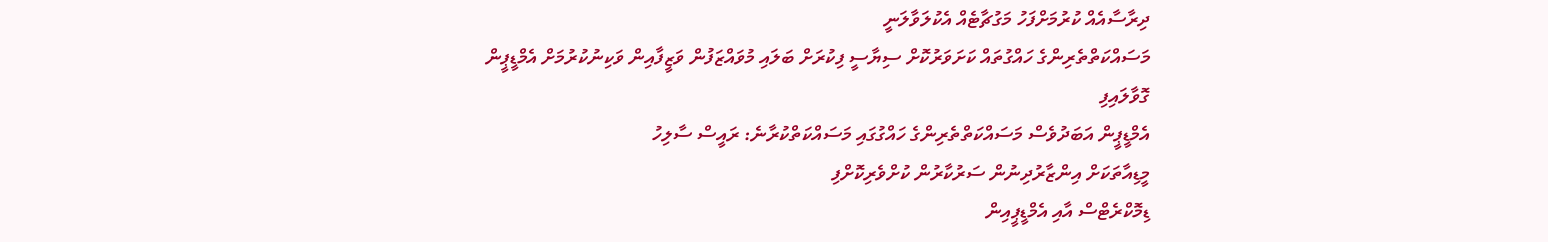ދިރާސާއެއް ކުރުމަށްފަހު މަގުޗާޓެއް އެކުލަވާލަނީ
މަސައްކަތްތެރިންގެ ހައްގުތައް ކަށަވަރުކޮށް ސިޔާސީ ފިކުރަށް ބަލައި މުވައްޒަފުން ވަޒީފާއިން ވަކިނުކުރުމަށް އެމްޑީޕީން ގޮވާލައިފި
އެމްޑީޕީން އަބަދުވެސް މަސައްކަތްތެރިންގެ ހައްގުގައި މަސައްކަތްކުރާނެ: ރައީސް ސާލިހު
މީޑިއާތަކަށް އިންޒާރުދިނުން ސަރުކާރުން ކުށްވެރިކޮށްފި
ޑިމޮކްރެޓްސް އާއި އެމްޑީޕީއިން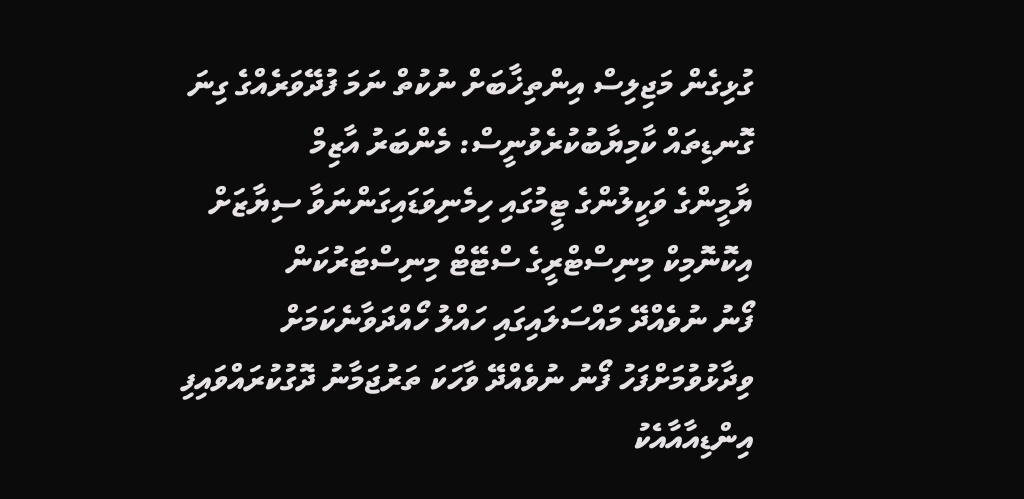ގުޅިގެން މަޖިލިސް އިންތިޚާބަށް ނުކުތް ނަމަ ފުދޭވަރެއްގެ ގިނަ ގޮނޑިތައް ކާމިޔާބުކުރެވުނީސް: މެންބަރު އާޒިމް
ޔާމީންގެ ވަކީލުންގެ ޓީމުގައި ހިމެނިވަޑައިގަންނަވާ ސިޔާޒަށް އިކޮނޮމިކް މިނިސްޓްރީގެ ސްޓޭޓް މިނިސްޓަރުކަން
ފޯނު ނުވެއްދޭ މައްސަލައިގައި ހައްލު ހޯއްދަވާނެކަމަށް ވިދާޅުވުމަށްފަހު ފޯނު ނުވެއްދޭ ވާހަކަ ތަރުޖަމާނު ދޮގުކުރައްވައިފި
އިންޑިއާއާއެކު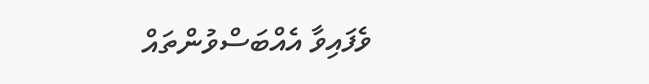ވެފައިވާ އެއްބަސްވުންތައް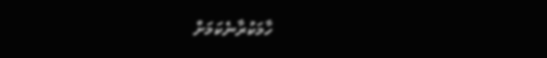ހާމަކުރާނެކަމަށް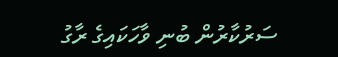ސަރުކާރުން ބުނި ވާހަކައިގެ ރާގު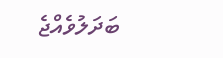ބަދަލުވެއްޖެ